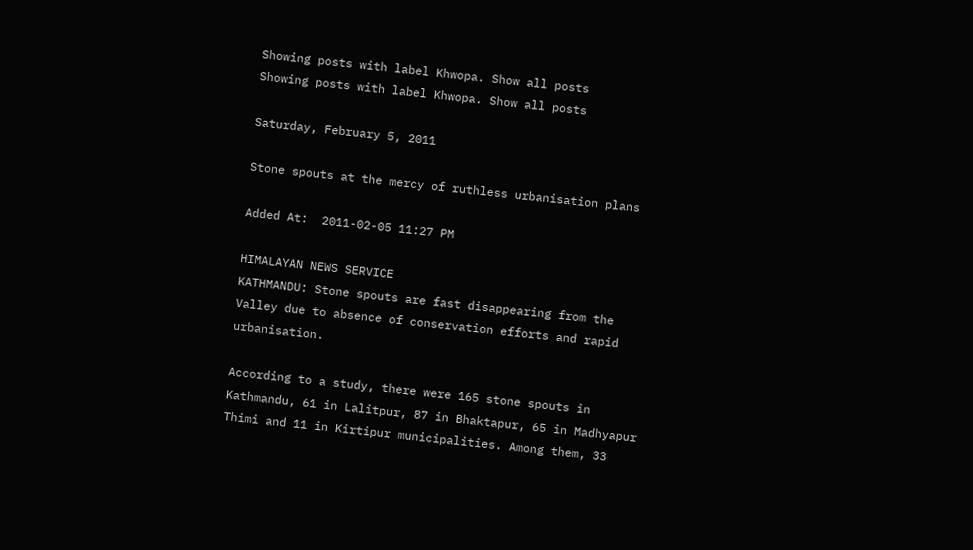Showing posts with label Khwopa. Show all posts
Showing posts with label Khwopa. Show all posts

Saturday, February 5, 2011

Stone spouts at the mercy of ruthless urbanisation plans

Added At:  2011-02-05 11:27 PM

HIMALAYAN NEWS SERVICE
KATHMANDU: Stone spouts are fast disappearing from the Valley due to absence of conservation efforts and rapid urbanisation.

According to a study, there were 165 stone spouts in Kathmandu, 61 in Lalitpur, 87 in Bhaktapur, 65 in Madhyapur Thimi and 11 in Kirtipur municipalities. Among them, 33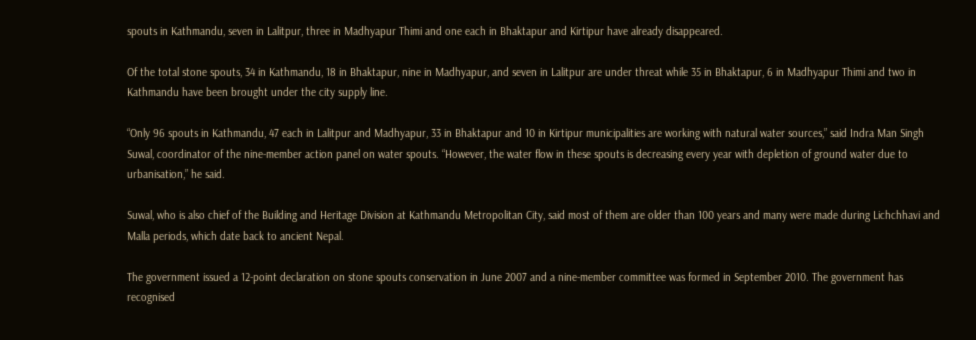spouts in Kathmandu, seven in Lalitpur, three in Madhyapur Thimi and one each in Bhaktapur and Kirtipur have already disappeared.

Of the total stone spouts, 34 in Kathmandu, 18 in Bhaktapur, nine in Madhyapur, and seven in Lalitpur are under threat while 35 in Bhaktapur, 6 in Madhyapur Thimi and two in Kathmandu have been brought under the city supply line.

“Only 96 spouts in Kathmandu, 47 each in Lalitpur and Madhyapur, 33 in Bhaktapur and 10 in Kirtipur municipalities are working with natural water sources,” said Indra Man Singh Suwal, coordinator of the nine-member action panel on water spouts. “However, the water flow in these spouts is decreasing every year with depletion of ground water due to urbanisation,” he said.

Suwal, who is also chief of the Building and Heritage Division at Kathmandu Metropolitan City, said most of them are older than 100 years and many were made during Lichchhavi and Malla periods, which date back to ancient Nepal.

The government issued a 12-point declaration on stone spouts conservation in June 2007 and a nine-member committee was formed in September 2010. The government has recognised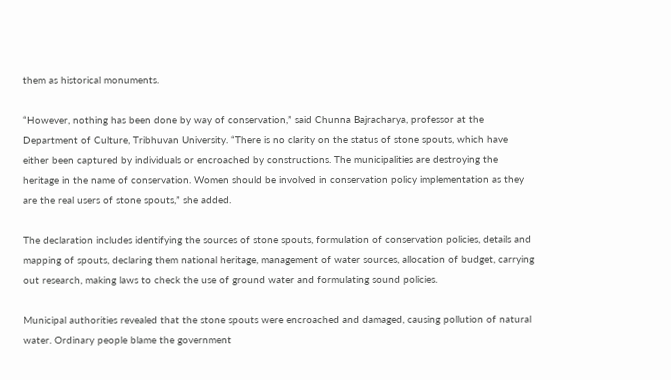them as historical monuments.

“However, nothing has been done by way of conservation,” said Chunna Bajracharya, professor at the Department of Culture, Tribhuvan University. “There is no clarity on the status of stone spouts, which have either been captured by individuals or encroached by constructions. The municipalities are destroying the heritage in the name of conservation. Women should be involved in conservation policy implementation as they are the real users of stone spouts,” she added.

The declaration includes identifying the sources of stone spouts, formulation of conservation policies, details and mapping of spouts, declaring them national heritage, management of water sources, allocation of budget, carrying out research, making laws to check the use of ground water and formulating sound policies.

Municipal authorities revealed that the stone spouts were encroached and damaged, causing pollution of natural water. Ordinary people blame the government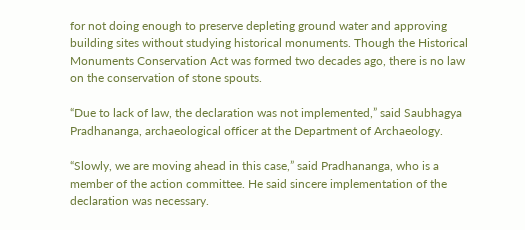for not doing enough to preserve depleting ground water and approving building sites without studying historical monuments. Though the Historical Monuments Conservation Act was formed two decades ago, there is no law on the conservation of stone spouts.

“Due to lack of law, the declaration was not implemented,” said Saubhagya Pradhananga, archaeological officer at the Department of Archaeology.

“Slowly, we are moving ahead in this case,” said Pradhananga, who is a member of the action committee. He said sincere implementation of the declaration was necessary.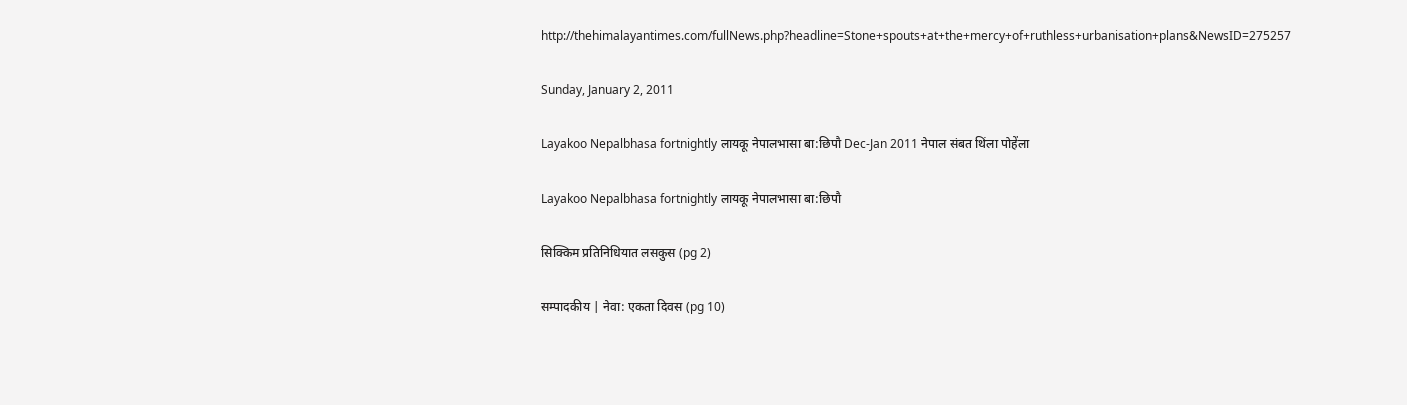http://thehimalayantimes.com/fullNews.php?headline=Stone+spouts+at+the+mercy+of+ruthless+urbanisation+plans&NewsID=275257

Sunday, January 2, 2011

Layakoo Nepalbhasa fortnightly लायकू नेपालभासा बा:छिपौ Dec-Jan 2011 नेपाल संबत थिंला पोहेंला

Layakoo Nepalbhasa fortnightly लायकू नेपालभासा बा:छिपौ

सिक्किम प्रतिनिधियात लसकुस (pg 2)

सम्पादकीय | नेवा: एकता दिवस (pg 10)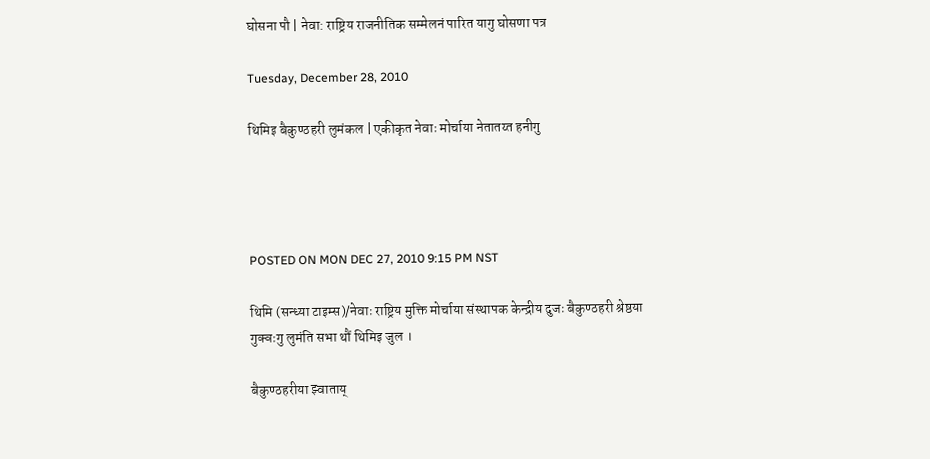घोसना पौ | नेवा: राष्ट्रिय राजनीतिक सम्मेलनं पारित यागु घोसणा पत्र

Tuesday, December 28, 2010

थिमिइ बैकुण्ठहरी लुमंकल | एकीकृत नेवाः मोर्चाया नेतातय्त हनीगु




POSTED ON MON DEC 27, 2010 9:15 PM NST

थिमि (सन्ध्या टाइम्स)/नेवाः राष्ट्रिय मुक्ति मोर्चाया संस्थापक केन्द्रीय दुजः बैकुण्ठहरी श्रेष्ठया गुक्वःगु लुमंति सभा थौं थिमिइ जुल ।

बैकुण्ठहरीया झ्वाताय्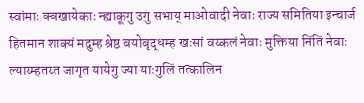स्वांमाः क्वखायेकाः न्ह्याकूगु उगु सभाय् माओवादी नेवाः राज्य समितिया इन्चार्ज हितमान शाक्यं मदुम्ह श्रेष्ठ बयोबृद्धम्ह खःसां वय्कलं नेवाः मुक्तिया निंतिं नेवाः ल्याय्म्हतय्त जागृत यायेगु ज्या याःगुलिं तत्कालिन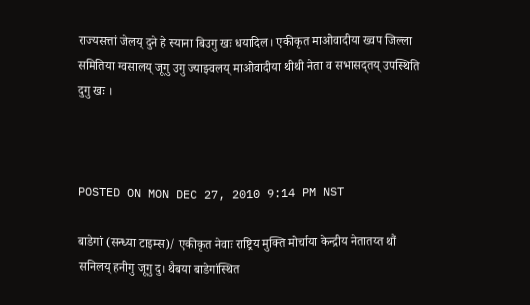राज्यसत्तां जेलय् दुने हे स्याना बिउगु खः धयादिल। एकीकृत माओवादीया ख्वप जिल्ला समितिया ग्वसालय् जूगु उगु ज्याझ्वलय् माओवादीया थीथी नेता व सभासद्तय् उपस्थिति दुगु खः ।



POSTED ON MON DEC 27, 2010 9:14 PM NST

बाडेगां (सन्ध्या टाइम्स)/ एकीकृत नेवाः राष्ट्रिय मुक्ति मोर्चाया केन्द्रीय नेतातय्त थौं सनिलय् हनीगु जूगु दु। थैबया बाडेगांस्थित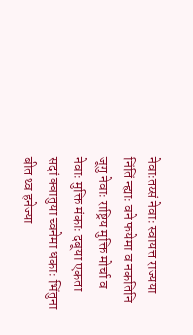नेवाःतय्सं नेवाः स्वायत्त राज्यया निंतिं न्ह्याः वने फयेमा व नकतिनि जूगु नेवाः राष्ट्रिय मुक्ति मोर्चा व नेवाः मुक्ति मंकाः दबूया एकता सदां क्वातुया च्वनेमा धकाः भिंतुना बीत थ्व हनेज्या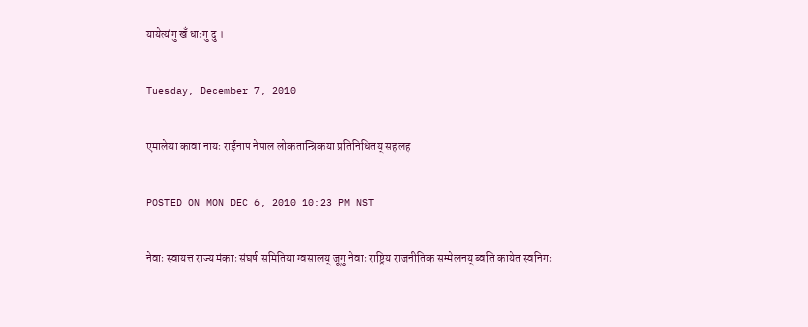यायेत्यंगु खँ धाःगु दु ।

Tuesday, December 7, 2010

एमालेया कावा नायः राईनाप नेपाल लोकतान्त्रिकया प्रतिनिधितय् सहलह

POSTED ON MON DEC 6, 2010 10:23 PM NST

नेवाः स्वायत्त राज्य मंकाः संघर्ष समितिया ग्वसालय् जूगु नेवाः राष्ट्रिय राजनीतिक सम्मेलनय् ब्वति कायेत स्वनिगः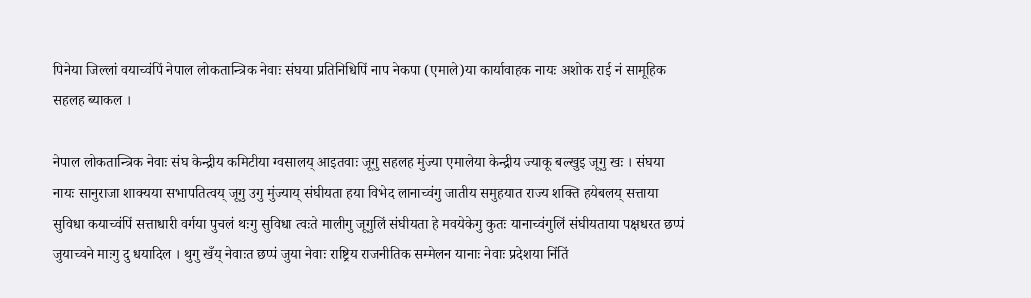पिनेया जिल्लां वयाच्वंपिं नेपाल लोकतान्त्रिक नेवाः संघया प्रतिनिधिपिं नाप नेकपा (एमाले)या कार्यावाहक नायः अशोक राई नं सामूहिक सहलह ब्याकल ।

नेपाल लोकतान्त्रिक नेवाः संघ केन्द्रीय कमिटीया ग्वसालय् आइतवाः जूगु सहलह मुंज्या एमालेया केन्द्रीय ज्याकू बल्खुइ जूगु खः । संघया नायः सानुराजा शाक्यया सभापतित्वय् जूगु उगु मुंज्याय् संघीयता हया विभेद लानाच्वंगु जातीय समुहयात राज्य शक्ति हयेबलय् सत्ताया सुविधा कयाच्वंपिं सत्ताधारी वर्गया पुचलं थःगु सुविधा त्वःते मालीगु जूगुलिं संघीयता हे मवयेकेगु कुतः यानाच्वंगुलिं संघीयताया पक्षधरत छप्पं जुयाच्वने माःगु दु धयादिल । थुगु खँय् नेवाःत छप्पं जुया नेवाः राष्ट्रिय राजनीतिक सम्मेलन यानाः नेवाः प्रदेशया निंतिं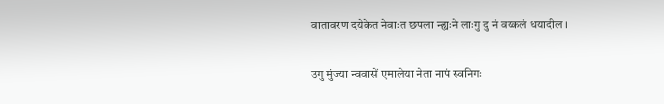वातावरण दयेकेत नेवाःत छपला न्ह्यःने लाःगु दु नं वय्कलं धयादील ।

उगु मुंज्या न्ववासें एमालेया नेता नापं स्वनिगः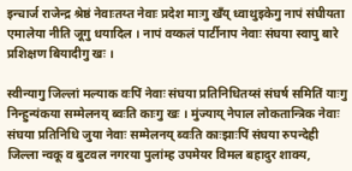इन्चार्ज राजेन्द्र श्रेष्ठं नेवाःतय्त नेवाः प्रदेश माःगु खँय् ध्वाथुइकेगु नापं संघीयता एमालेया नीति जूगु धयादिल । नापं वय्कलं पार्टीनाप नेवाः संघया स्वापु बारे प्रशिक्षण बियादीगु खः ।

स्वीन्यागु जिल्लां मल्याक वःपिं नेवाः संघया प्रतिनिधितय्सं संघर्ष समितिं याःगु निन्हुन्यंकया सम्मेलनय् ब्वःति काःगु खः । मुंज्याय् नेपाल लोकतान्त्रिक नेवाः संघया प्रतिनिधि जुया नेवाः सम्मेलनय् ब्वःति काःझाःपिं संघया रुपन्देही जिल्ला न्वकू व बुटवल नगरया पुलांम्ह उपमेयर विमल बहादुर शाक्य,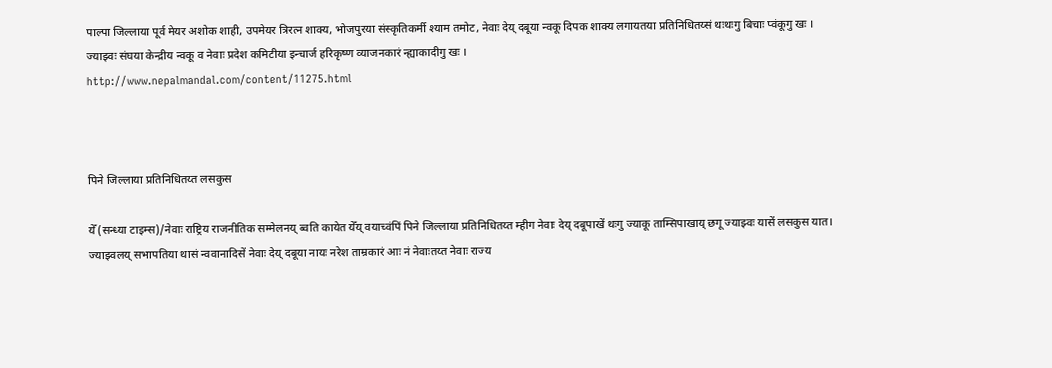पाल्पा जिल्लाया पूर्व मेयर अशोक शाही, उपमेयर त्रिरत्न शाक्य, भोजपुरया संस्कृतिकर्मी श्याम तमोट, नेवाः देय् दबूया न्वकू दिपक शाक्य लगायतया प्रतिनिधितय्सं थःथःगु बिचाः प्वंकूगु खः । ज्याझ्वः संघया केन्द्रीय न्वकू व नेवाः प्रदेश कमिटीया इन्चार्ज हरिकृष्ण व्याजनकारं न्ह्याकादीगु खः ।
http://www.nepalmandal.com/content/11275.html



पिने जिल्लाया प्रतिनिधितय्त लसकुस

येँ (सन्ध्या टाइम्स)/नेवाः राष्ट्रिय राजनीतिक सम्मेलनय् ब्वति कायेत येँय् वयाच्वंपिं पिने जिल्लाया प्रतिनिधितय्त म्हीग नेवाः देय् दबूपाखें थःगु ज्याकू ताम्सिपाखाय् छगू ज्याझ्वः यासें लसकुस यात। ज्याझ्वलय् सभापतिया थासं न्ववानादिसें नेवाः देय् दबूया नायः नरेश ताम्रकारं आः नं नेवाःतय्त नेवाः राज्य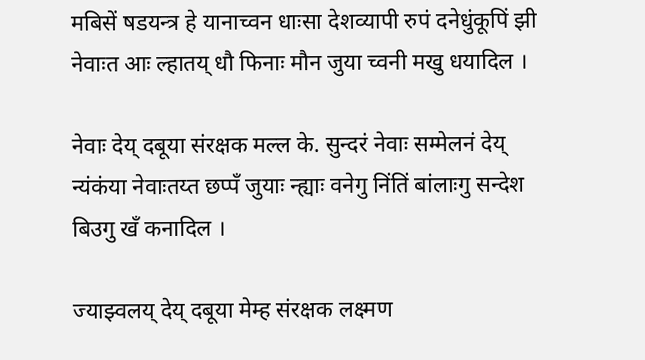मबिसें षडयन्त्र हे यानाच्वन धाःसा देशव्यापी रुपं दनेधुंकूपिं झी नेवाःत आः ल्हातय् धौ फिनाः मौन जुया च्वनी मखु धयादिल ।

नेवाः देय् दबूया संरक्षक मल्ल के. सुन्दरं नेवाः सम्मेलनं देय् न्यंकंया नेवाःतय्त छप्पँ जुयाः न्ह्याः वनेगु निंतिं बांलाःगु सन्देश बिउगु खँ कनादिल ।

ज्याझ्वलय् देय् दबूया मेम्ह संरक्षक लक्ष्मण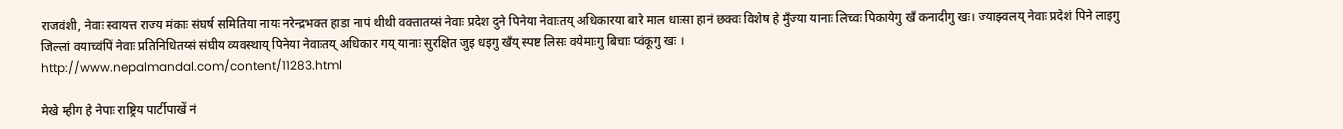राजवंशी, नेवाः स्वायत्त राज्य मंकाः संघर्ष समितिया नायः नरेन्द्रभक्त हाडा नापं थीथी वक्तातय्सं नेवाः प्रदेश दुने पिनेया नेवाःतय् अधिकारया बारे माल धाःसा हानं छक्वः विशेष हे मुँज्या यानाः लिच्वः पिकायेगु खँ कनादीगु खः। ज्याझ्वलय् नेवाः प्रदेशं पिने लाइगु जिल्लां वयाच्वंपिं नेवाः प्रतिनिधितय्सं संघीय व्यवस्थाय् पिनेया नेवाःतय् अधिकार गय् यानाः सुरक्षित जुइ धइगु खँय् स्पष्ट लिसः वयेमाःगु बिचाः प्वंकूगु खः ।
http://www.nepalmandal.com/content/11283.html

मेखे म्हीग हे नेपाः राष्ट्रिय पार्टीपाखें नं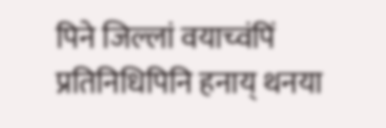पिने जिल्लां वयाच्वंपिं प्रतिनिधिपिनि हनाय् थनया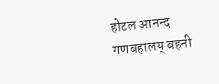होटल आनन्द गणबहालय् बहनी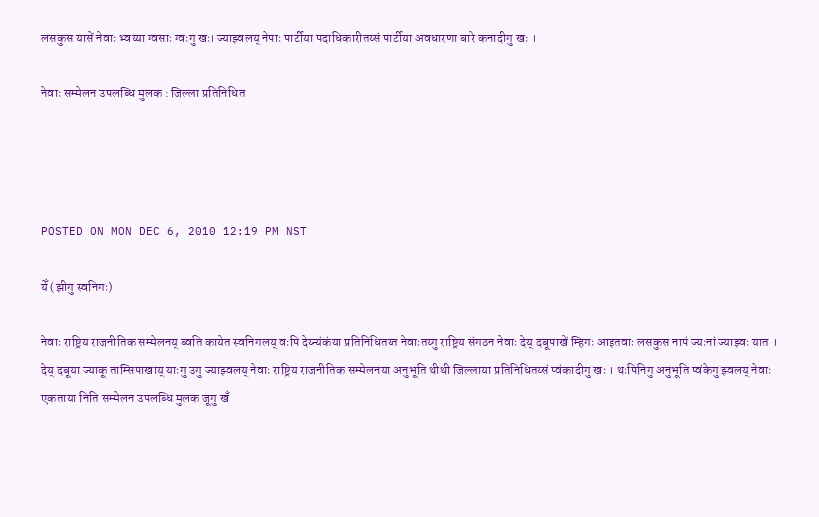लसकुस यासें नेवाः भ्वय्या ग्वसाः ग्वःगु खः। ज्याझ्वलय् नेपाः पार्टीया पदाधिकारीतय्सं पार्टीया अवधारणा बारे कनादीगु खः ।

नेवाः सम्मेलन उपलब्धि मुलक : जिल्ला प्रतिनिधित




POSTED ON MON DEC 6, 2010 12:19 PM NST

येँ (झीगु स्वनिगः)

नेवाः राष्ट्रिय राजनीतिक सम्मेलनय् ब्वति कायेत स्वनिगलय् वःपि देय्न्यंकंया प्रतिनिधितय्त नेवाःतय्गु राष्ट्रिय संगठन नेवाः देय् दबूपाखें म्हिगः आइतवाः लसकुस नापं ज्यःनां ज्याझ्वः यात । देय् दबूया ज्याकू ताम्सिपाखाय् याःगु उगु ज्याझ्वलय् नेवाः राष्ट्रिय राजनीतिक सम्मेलनया अनुभूति थीथी जिल्लाया प्रतिनिधितय्सं प्वंकादीगु खः । थःपिनिगु अनुभूति प्वंकेगु झ्वलय् नेवाः एकताया निति सम्मेलन उपलब्धि मुलक जूगु खँ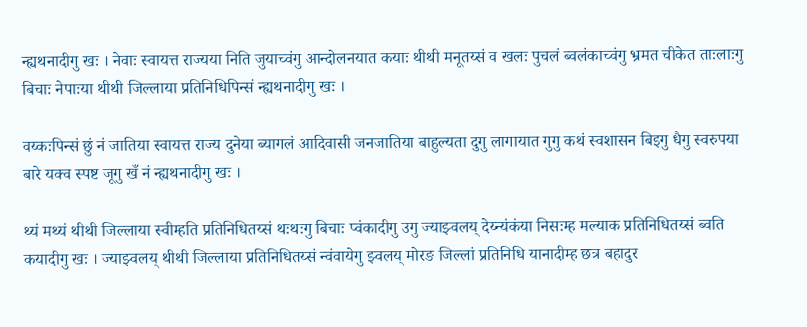न्ह्यथनादीगु खः । नेवाः स्वायत्त राज्यया निति जुयाच्वंगु आन्दोलनयात कयाः थीथी मनूतय्सं व खलः पुचलं ब्वलंकाच्वंगु भ्रमत चीकेत ताःलाःगु बिचाः नेपाःया थीथी जिल्लाया प्रतिनिधिपिन्सं न्ह्यथनादीगु खः ।

वय्कःपिन्सं छुं नं जातिया स्वायत्त राज्य दुनेया ब्यागलं आदिवासी जनजातिया बाहुल्यता दुगु लागायात गुगु कथं स्वशासन बिइगु धैगु स्वरुपया बारे यक्व स्पष्ट जूगु खँ नं न्ह्यथनादीगु खः ।

थ्यं मथ्यं थीथी जिल्लाया स्वीम्हति प्रतिनिधितय्सं थःथःगु बिचाः प्वंकादीगु उगु ज्याझ्वलय् देय्न्यंकंया निसःम्ह मल्याक प्रतिनिधितय्सं ब्वति कयादीगु खः । ज्याझ्वलय् थीथी जिल्लाया प्रतिनिधितय्सं न्वंवायेगु झ्वलय् मोरङ जिल्लां प्रतिनिधि यानादीम्ह छत्र बहादुर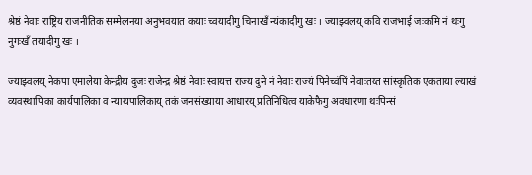श्रेष्ठं नेवाः राष्ट्रिय राजनीतिक सम्मेलनया अनुभवयात कयाः च्वयादीगु चिनाखँ न्यंकादीगु खः । ज्याझ्वलय् कवि राजभाई जःकमि नं थःगु नुगःखँ तयादीगु खः ।

ज्याझ्वलय् नेकपा एमालेया केन्द्रीय दुजः राजेन्द्र श्रेष्ठं नेवाः स्वायत्त राज्य दुने नं नेवाः राज्यं पिनेच्वंपिं नेवाःतय्त सांस्कृतिक एकताया ल्याखं व्यवस्थापिका कार्यपालिका व न्यायपालिकाय् तकं जनसंख्याया आधारय् प्रतिनिधित्व याकेफैगु अवधारणा थःपिन्सं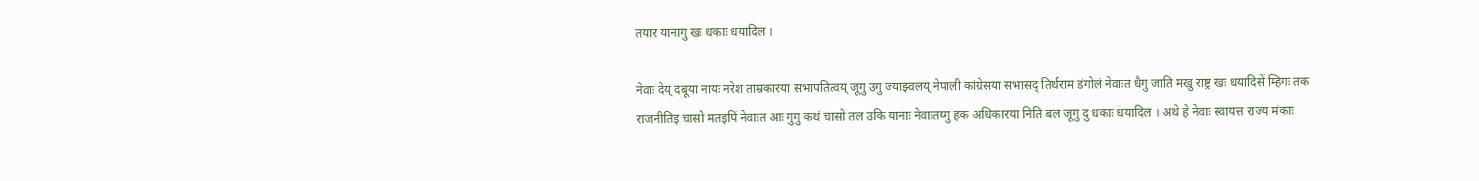तयार यानागु खः धकाः धयादिल ।

नेवाः देय् दबूया नायः नरेश ताम्रकारया सभापतित्वय् जूगु उगु ज्याझ्वलय् नेपाली कांग्रेसया सभासद् तिर्थराम डंगोलं नेवाःत धैगु जाति मखु राष्ट्र खः धयादिसें म्हिगः तक राजनीतिइ चासो मतइपिं नेवाःत आः गुगु कथं चासो तल उकि यानाः नेवाःतय्गु हक अधिकारया निति बल जूगु दु धकाः धयादिल । अथे हे नेवाः स्वायत्त राज्य मंकाः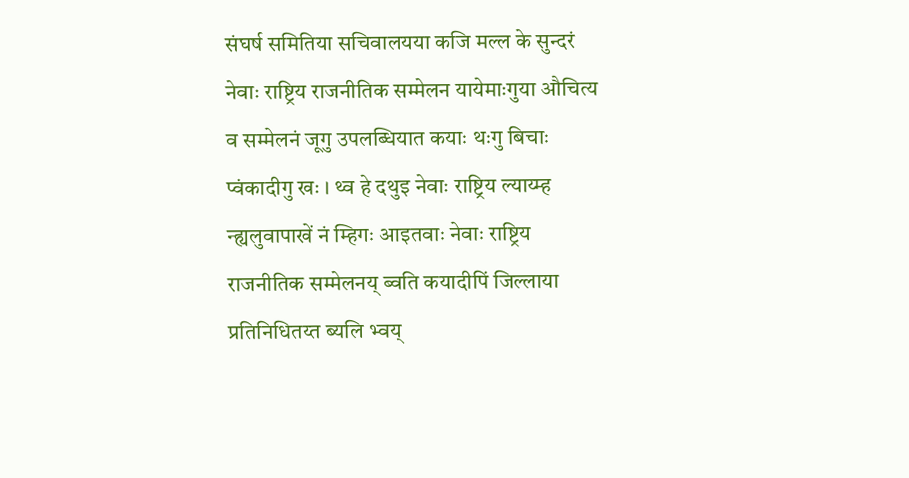संघर्ष समितिया सचिवालयया कजि मल्ल के सुन्दरं नेवाः राष्ट्रिय राजनीतिक सम्मेलन यायेमाःगुया औचित्य व सम्मेलनं जूगु उपलब्धियात कयाः थःगु बिचाः प्वंकादीगु खः । थ्व हे दथुइ नेवाः राष्ट्रिय ल्याय्म्ह न्ह्यलुवापाखें नं म्हिगः आइतवाः नेवाः राष्ट्रिय राजनीतिक सम्मेलनय् ब्वति कयादीपिं जिल्लाया प्रतिनिधितय्त ब्यलि भ्वय्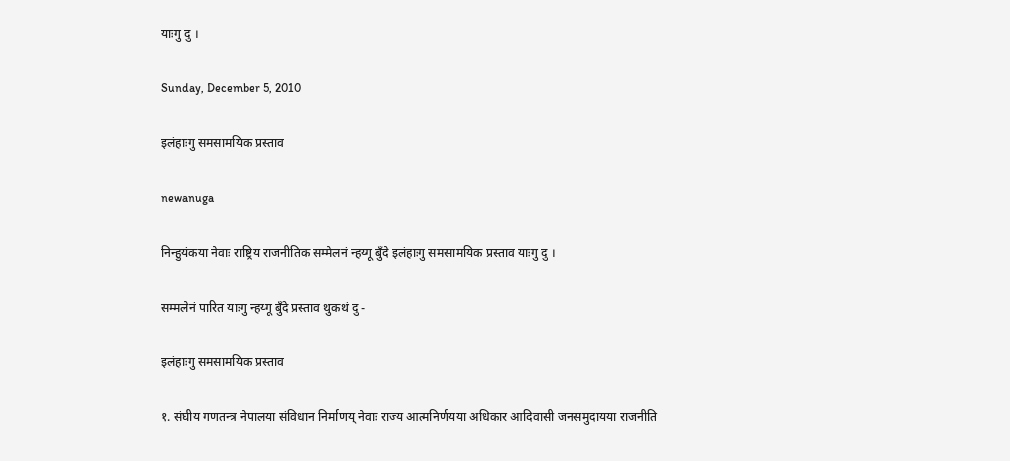याःगु दु ।

Sunday, December 5, 2010

इलंहाःगु समसामयिक प्रस्ताव

newanuga

निन्हुयंकया नेवाः राष्ट्रिय राजनीतिक सम्मेलनं न्हय्गू बुँदे इलंहाःगु समसामयिक प्रस्ताव याःगु दु ।

सम्मलेनं पारित याःगु न्हय्गू बुँदे प्रस्ताव थुकथं दु -

इलंहाःगु समसामयिक प्रस्ताव

१. संघीय गणतन्त्र नेपालया संविधान निर्माणय् नेवाः राज्य आत्मनिर्णयया अधिकार आदिवासी जनसमुदायया राजनीति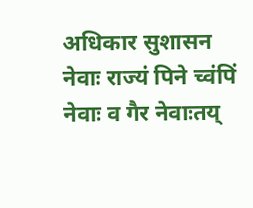अधिकार सुशासन नेवाः राज्यं पिने च्वंपिं नेवाः व गैर नेवाःतय्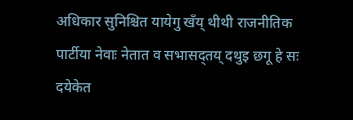अधिकार सुनिश्चित यायेगु खँय् थीथी राजनीतिक पार्टीया नेवाः नेतात व सभासद्तय् दथुइ छगू हे सः दयेकेत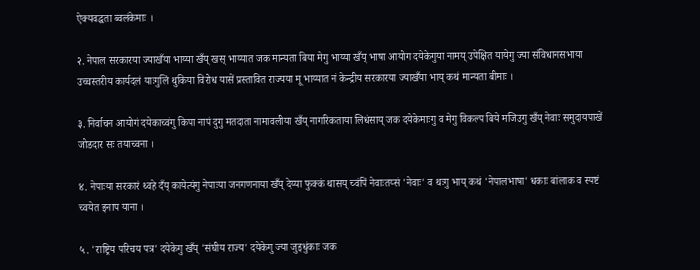ऐक्यवद्धता ब्वलंकेमाः ।

२. नेपाल सरकारया ज्याखँया भाय्या खँय् खस् भाय्यात जक मान्यता बिया मेगु भाय्या खँय् भाषा आयोग दयेकेगुया नामय् उपेक्षित यायेगु ज्या संविधानसभाया उच्चस्तरीय कार्यदलं याःगुलिं थुकिया विरोध यासें प्रस्तावित राज्यया मू भाय्यात नं केन्द्रीय सरकारया ज्याखँया भाय् कथं मान्यता बीमाः ।

३. निर्वाचन आयोगं दयेकाच्वंगु किपा नापं दुगु मतदाता नामावलीया खँय् नागरिकताया लिधंसाय् जक दयेकेमाःगु व मेगु विकल्प बिये मजिउगु खँय् नेवाः समुदायपाखें जोडदार सः तयाच्वना ।

४. नेपाःया सरकारं थ्वहे दँय् कायेत्यंगु नेपाःया जनगणनाया खँय् देय्या फुक्कं थासय् च्वंपिं नेवाःतय्सं 'नेवाः' व थःगु भाय् कथं 'नेपालभाषा' धकाः बांलाक व स्पष्टं च्वयेत इनाप याना ।

५. 'राष्ट्रिय परिचय पत्र' दयेकेगु खँय् 'संघीय राज्य' दयेकेगु ज्या जुइधुंकाः जक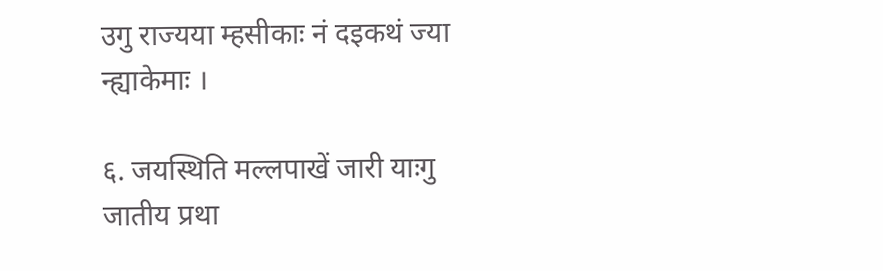उगु राज्यया म्हसीकाः नं दइकथं ज्या न्ह्याकेमाः ।

६. जयस्थिति मल्लपाखें जारी याःगु जातीय प्रथा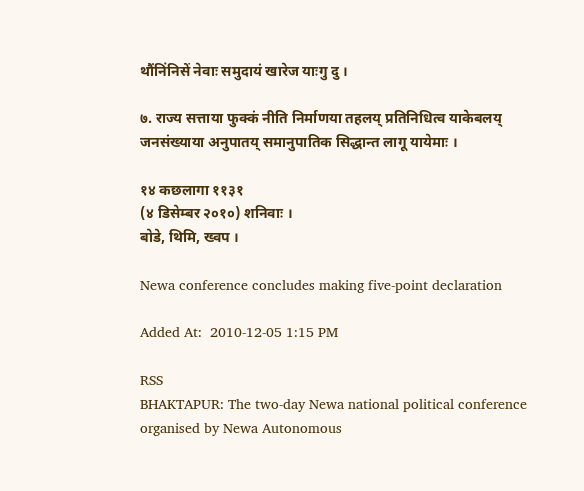थौंनिंनिसें नेवाः समुदायं खारेज याःगु दु ।

७. राज्य सत्ताया फुक्कं नीति निर्माणया तहलय् प्रतिनिधित्व याकेबलय् जनसंख्याया अनुपातय् समानुपातिक सिद्धान्त लागू यायेमाः ।

१४ कछलागा ११३१
(४ डिसेम्बर २०१०) शनिवाः ।
बोडे, थिमि, ख्वप ।

Newa conference concludes making five-point declaration

Added At:  2010-12-05 1:15 PM

RSS
BHAKTAPUR: The two-day Newa national political conference organised by Newa Autonomous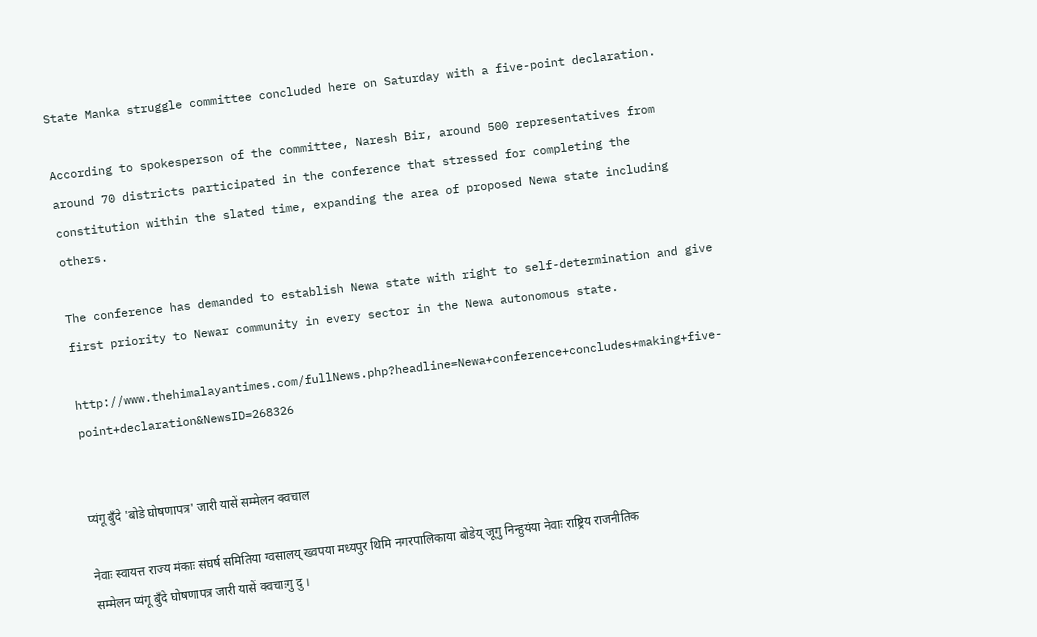State Manka struggle committee concluded here on Saturday with a five-point declaration.

According to spokesperson of the committee, Naresh Bir, around 500 representatives from around 70 districts participated in the conference that stressed for completing the constitution within the slated time, expanding the area of proposed Newa state including others.

The conference has demanded to establish Newa state with right to self-determination and give first priority to Newar community in every sector in the Newa autonomous state.

http://www.thehimalayantimes.com/fullNews.php?headline=Newa+conference+concludes+making+five-point+declaration&NewsID=268326


प्यंगू बुँदे 'बोडे घोषणापत्र' जारी यासें सम्मेलन क्वचाल

नेवाः स्वायत्त राज्य मंकाः संघर्ष समितिया ग्वसालय् ख्वपया मध्यपुर थिमि नगरपालिकाया बोडेय् जूगु निन्हुयंया नेवाः राष्ट्रिय राजनीतिक सम्मेलन प्यंगू बुँदे घोषणापत्र जारी यासें क्वचाःगु दु ।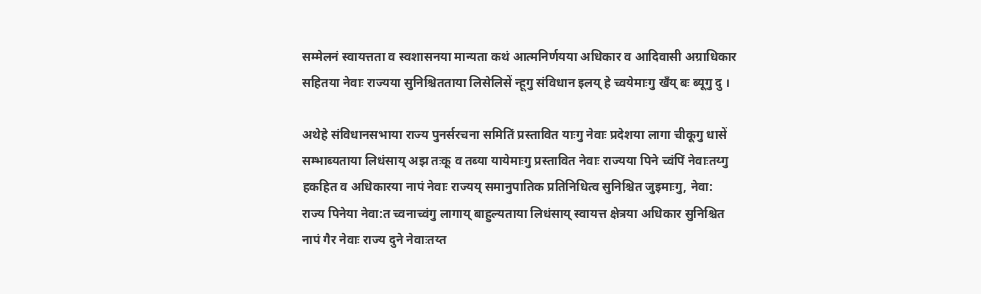सम्मेलनं स्वायत्तता व स्वशासनया मान्यता कथं आत्मनिर्णयया अधिकार व आदिवासी अग्राधिकार सहितया नेवाः राज्यया सुनिश्चितताया लिसेलिसें न्हूगु संविधान इलय् हे च्वयेमाःगु खँय् बः ब्यूगु दु ।

अथेहे संविधानसभाया राज्य पुनर्स‌रचना समितिं प्रस्तावित याःगु नेवाः प्रदेशया लागा चीकूगु धासें सम्भाब्यताया लिधंसाय् अझ तःकू व तब्या यायेमाःगु प्रस्तावित नेवाः राज्यया पिने च्वंपिं नेवाःतय्गु हकहित व अधिकारया नापं नेवाः राज्यय् समानुपातिक प्रतिनिधित्व सुनिश्चित जुइमाःगु, नेवा: राज्य पिनेया नेवा:त च्वनाच्वंगु लागाय् बाहुल्यताया लिधंसाय् स्वायत्त क्षेत्रया अधिकार सुनिश्चित नापं गैर नेवाः राज्य दुने नेवाःतय्त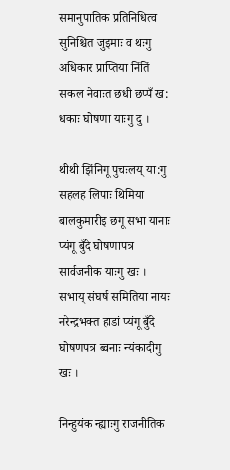समानुपातिक प्रतिनिधित्व सुनिश्चित जुइमाः व थःगु अधिकार प्राप्तिया निंतिं सकल नेवाःत छधी छप्पँ ख: धकाः घोषणा याःगु दु ।

थीथी झिंनिगू पुचःलय् या:गु सहलह लिपाः थिमिया बालकुमारीइ छगू सभा यानाः प्यंगू बुँदे घोषणापत्र सार्वजनीक याःगु खः । सभाय् संघर्ष समितिया नायः नरेन्द्रभक्त हाडां प्यंगू बुँदे घोषणपत्र ब्वनाः न्यंकादीगु खः ।

निन्हुयंक न्ह्याःगु राजनीतिक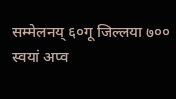सम्मेलनय् ६०गू जिल्लया ७०० स्वयां अप्व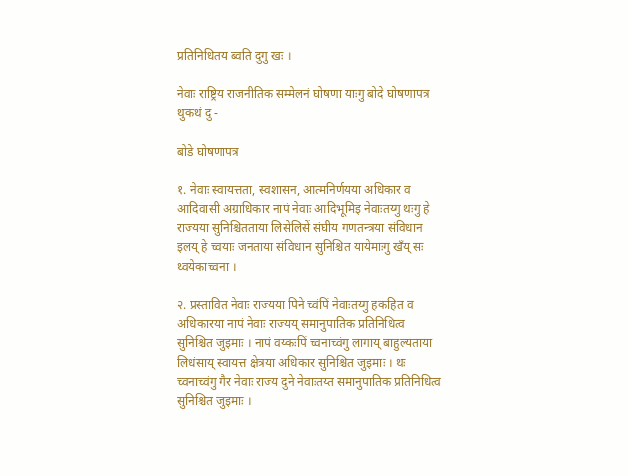प्रतिनिधितय ब्वति दुगु खः ।

नेवाः राष्ट्रिय राजनीतिक सम्मेलनं घोषणा याःगु बोदे घोषणापत्र थुकथं दु -

बोडे घोषणापत्र

१. नेवाः स्वायत्तता, स्वशासन, आत्मनिर्णयया अधिकार व आदिवासी अग्राधिकार नापं नेवाः आदिभूमिइ नेवाःतय्गु थःगु हे राज्यया सुनिश्चितताया लिसेलिसें संघीय गणतन्त्रया संविधान इलय् हे च्वयाः जनताया संविधान सुनिश्चित यायेमाःगु खँय् सः थ्वयेकाच्वना ।

२. प्रस्तावित नेवाः राज्यया पिने च्वंपिं नेवाःतय्गु हकहित व अधिकारया नापं नेवाः राज्यय् समानुपातिक प्रतिनिधित्व सुनिश्चित जुइमाः । नापं वय्कःपिं च्वनाच्वंगु लागाय् बाहुल्यताया लिधंसाय् स्वायत्त क्षेत्रया अधिकार सुनिश्चित जुइमाः । थः च्वनाच्वंगु गैर नेवाः राज्य दुने नेवाःतय्त समानुपातिक प्रतिनिधित्व सुनिश्चित जुइमाः ।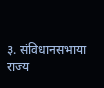३. संविधानसभाया राज्य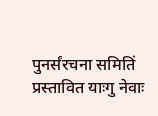पुनर्संरचना समितिं प्रस्तावित याःगु नेवाः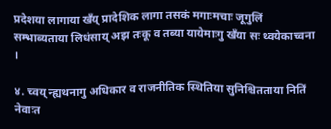प्रदेशया लागाया खँय् प्रादेशिक लागा तसकं मगाःमचाः जूगुलिं सम्भाब्यताया लिधंसाय् अझ तःकू व तब्या यायेमाःगु खँया सः थ्वयेकाच्वना ।

४. च्वय् न्ह्यथनागु अधिकार व राजनीतिक स्थितिया सुनिश्चितताया नितिं नेवाःत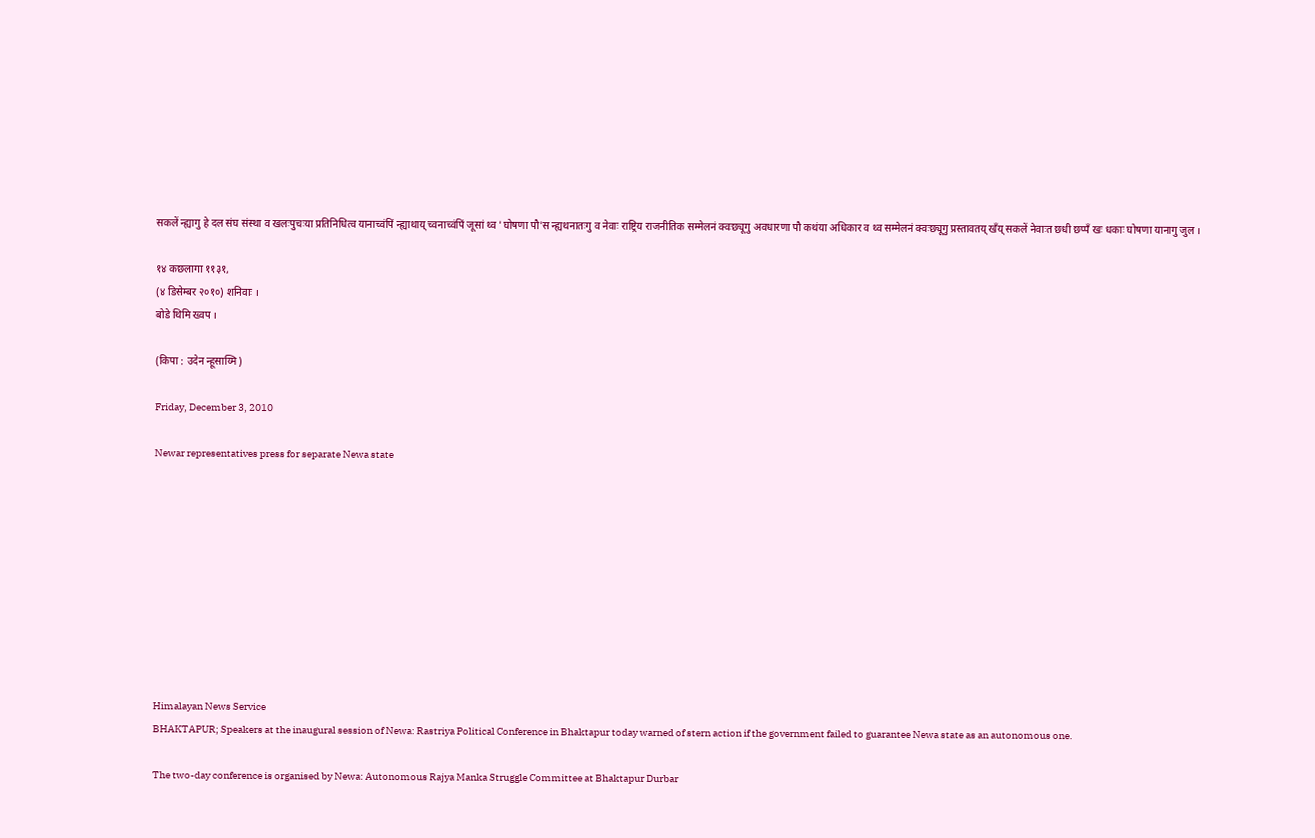सकलें न्ह्यागु हे दल संघ संस्था व खलःपुचःया प्रतिनिधित्व यानाच्वंपिं न्ह्याथाय् च्वनाच्वंपिं जूसां थ्व 'घोषणा पौ'स न्ह्यथनातःगु व नेवाः राष्ट्रिय राजनीतिक सम्मेलनं क्वःछ्यूगु अवधारणा पौ कथंया अधिकार व थ्व सम्मेलनं क्वःछ्यूगु प्रस्तावतय् खँय् सकलें नेवाःत छधी छप्पँ खः धकाः घोषणा यानागु जुल ।

१४ कछलागा ११३१,
(४ डिसेम्बर २०१०) शनिवाः ।
बोडे थिमि ख्वप ।

(किपा : उदेन न्हूसाय्मि)

Friday, December 3, 2010

Newar representatives press for separate Newa state










Himalayan News Service
BHAKTAPUR; Speakers at the inaugural session of Newa: Rastriya Political Conference in Bhaktapur today warned of stern action if the government failed to guarantee Newa state as an autonomous one.

The two-day conference is organised by Newa: Autonomous Rajya Manka Struggle Committee at Bhaktapur Durbar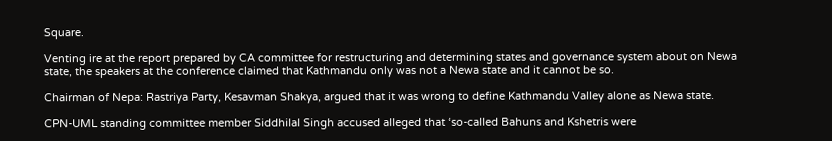Square.

Venting ire at the report prepared by CA committee for restructuring and determining states and governance system about on Newa state, the speakers at the conference claimed that Kathmandu only was not a Newa state and it cannot be so.

Chairman of Nepa: Rastriya Party, Kesavman Shakya, argued that it was wrong to define Kathmandu Valley alone as Newa state.

CPN-UML standing committee member Siddhilal Singh accused alleged that ‘so-called Bahuns and Kshetris were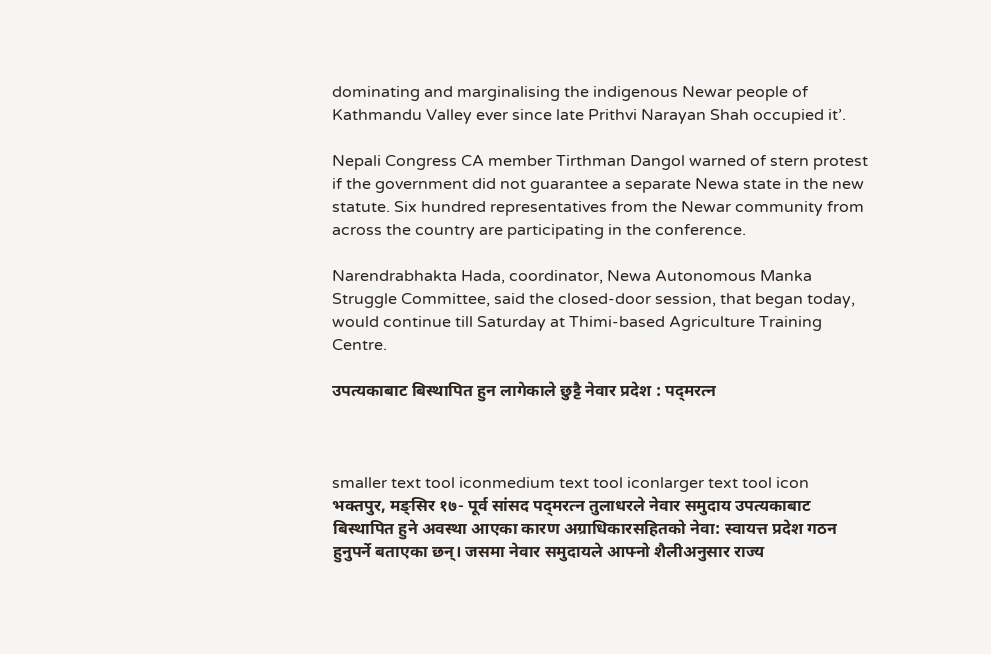dominating and marginalising the indigenous Newar people of Kathmandu Valley ever since late Prithvi Narayan Shah occupied it’.

Nepali Congress CA member Tirthman Dangol warned of stern protest if the government did not guarantee a separate Newa state in the new statute. Six hundred representatives from the Newar community from across the country are participating in the conference.

Narendrabhakta Hada, coordinator, Newa Autonomous Manka Struggle Committee, said the closed-door session, that began today, would continue till Saturday at Thimi-based Agriculture Training Centre.

उपत्यकाबाट बिस्थापित हुन लागेकाले छुट्टै नेवार प्रदेश : पद्‍मरत्‍न



smaller text tool iconmedium text tool iconlarger text tool icon
भक्तपुर, मङ्सिर १७- पूर्व सांसद पद्‍मरत्‍न तुलाधरले नेवार समुदाय उपत्यकाबाट बिस्थापित हुने अवस्था आएका कारण अग्राधिकारसहितको नेवा: स्वायत्त प्रदेश गठन हुनुपर्ने बताएका छन्। जसमा नेवार समुदायले आफ्नो शैलीअनुसार राज्य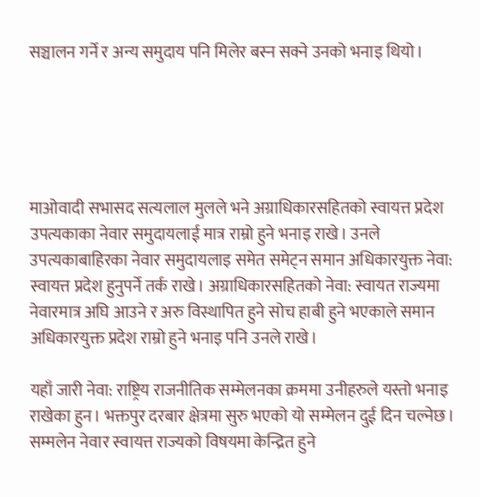सञ्चालन गर्ने र अन्य समुदाय पनि मिलेर बस्न सक्ने उनको भनाइ थियो।





माओवादी सभासद सत्यलाल मुलले भने अग्राधिकारसहितको स्वायत्त प्रदेश उपत्यकाका नेवार समुदायलाई मात्र राम्रो हुने भनाइ राखे। उनले उपत्यकाबाहिरका नेवार समुदायलाइ समेत समेट्न समान अधिकारयुक्त नेवा: स्वायत्त प्रदेश हुनुपर्ने तर्क राखे। अग्राधिकारसहितको नेवा: स्वायत राज्यमा नेवारमात्र अघि आउने र अरु विस्थापित हुने सोच हाबी हुने भएकाले समान अधिकारयुक्त प्रदेश राम्रो हुने भनाइ पनि उनले राखे।

यहाँ जारी नेवा: राष्ट्रिय राजनीतिक सम्मेलनका क्रममा उनीहरुले यस्तो भनाइ राखेका हुन। भक्तपुर दरबार क्षेत्रमा सुरु भएको यो सम्मेलन दुई दिन चल्नेछ। सम्मलेन नेवार स्वायत्त राज्यको विषयमा केन्द्रित हुने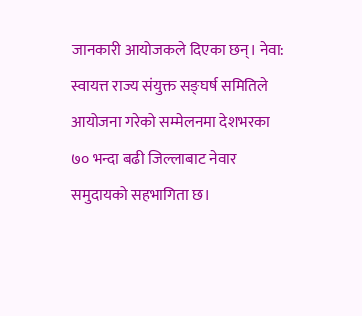जानकारी आयोजकले दिएका छन्। नेवा: स्वायत्त राज्य संयुक्त सङ्घर्ष समितिले आयोजना गरेको सम्मेलनमा देशभरका ७० भन्दा बढी जिल्लाबाट नेवार समुदायको सहभागिता छ।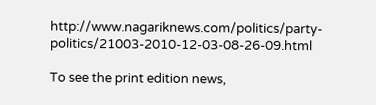http://www.nagariknews.com/politics/party-politics/21003-2010-12-03-08-26-09.html

To see the print edition news,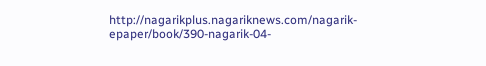http://nagarikplus.nagariknews.com/nagarik-epaper/book/390-nagarik-04-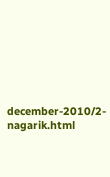december-2010/2-nagarik.html